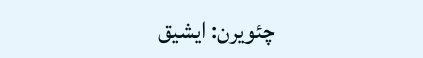چئویرن: ایشیق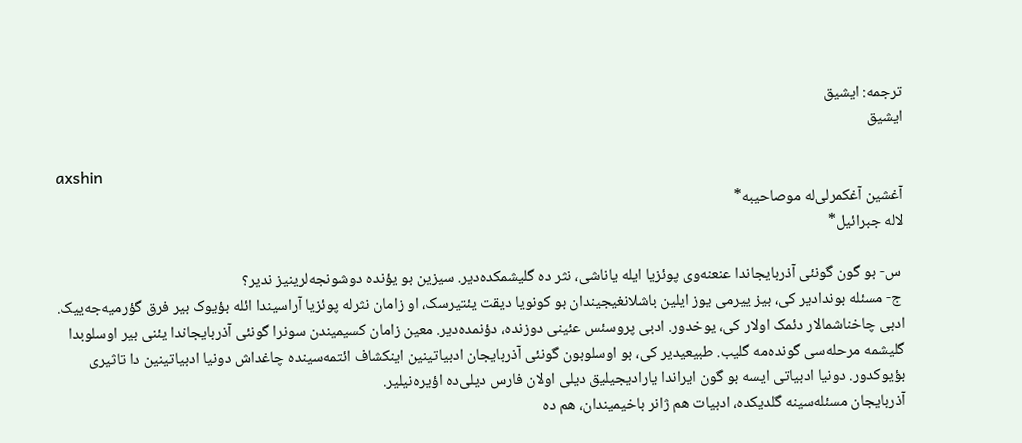ترجمه: ایشیق
ایشیق

axshin
آغشین آغکمرلی‌له موصاحیبه*
لاله جبرائیل*

 س- بو گون گونئی آذربایجاندا عنعنه‌وی پوئزیا ایله یاناشی، نثر ده گلیشمکده‌دیر. سیزین بو یؤنده دوشونجه‌لرینیز ندیر؟
 ج- مسئله بوندادیر کی، بیز ییرمی یوز ایلین باشلانغیجیندان بو کونویا دیقت یئتیرسک، او زامان نثرله پوئزیا آراسیندا ائله بؤیوک بیر فرق گؤرمیه‌جه‌ییک. ادبی چاخناشمالار دئمک اولار کی، یوخدور. ادبی پروسئس عئینی دوزنده، دؤنمده‌دیر. معین زامان کسیمیندن سونرا گونئی آذربایجاندا یئنی بیر اوسلوبدا گلیشمه مرحله‌سی گونده‌مه گلیب. طبیعیدیر کی، بو اوسلوبون گونئی آذربایجان ادبیاتینین اینکشاف ائتمه‌سینده چاغداش دونیا ادبیاتینین دا تاثیری بؤیوکدور. دونیا ادبیاتی ایسه بو گون ایراندا یارادیجیلیق دیلی اولان فارس دیلی‌ده اؤیره‌نیلیر.
آذربایجان مسئله‌سینه گلدیکده، ادبیات هم ژانر باخیمیندان، هم ده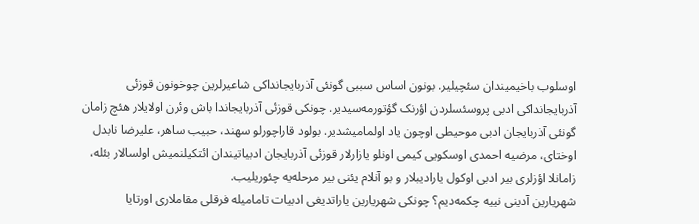اوسلوب باخیمیندان سئچیلیر. بونون اساس سببی گونئی آذربایجانداکی شاعیرلرین چوخونون قوزئی آذربایجانداکی ادبی پروسئسلردن اؤرنک گؤتورمه‌سیدیر. چونکی قوزئی آذربایجاندا باش وئرن اولایلار هئچ زامان گونئی آذربایجان ادبی موحیطی اوچون یاد اولمامیشدیر. بولود قاراچورلو سهند، حبیب ساهر، علیرضا نابدل اوختای، مرضیه احمدی اوسکویی کیمی اونلو یازارلار قوزئی آذربایجان ادبیاتیندان ائتکیلنمیش اولسالار بئله، زامانلا اؤزلری بیر ادبی اوکول یارادیبلار و بو آنلام یئنی بیر مرحله‌یه چئوریلیب.
شهریارین آدینی نییه چکمه‌دیم؟ چونکی شهریارین یاراتدیغی ادبیات تامامیله فرقلی مقاملاری اورتایا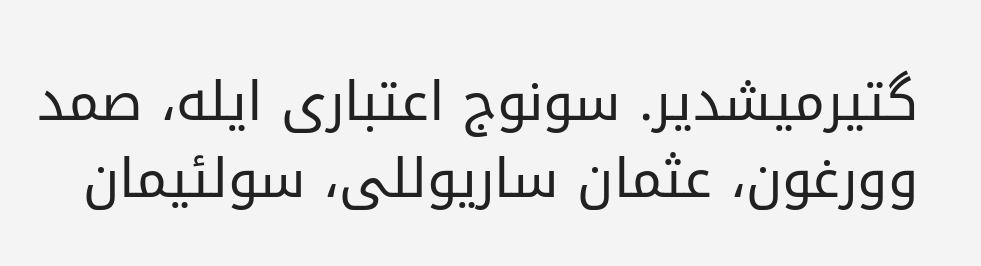گتیرمیشدیر. سونوج اعتباری ایله، صمد وورغون، عثمان ساریوللی، سولئیمان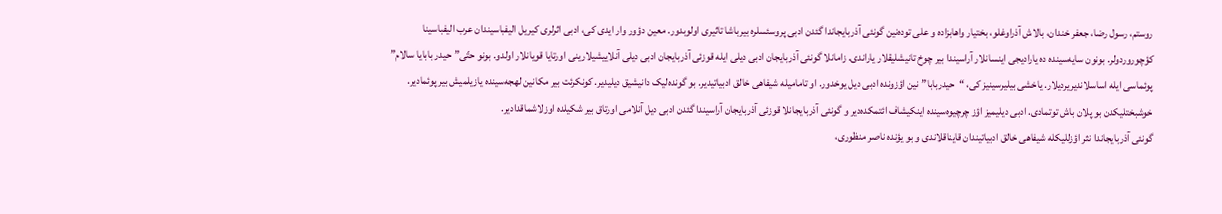روستم، رسول رضا، جعفر خندان، بالاش آذراوغلو، بختیار واهابزاده و علی توده‌نین گونئی آذربایجاندا گئدن ادبی پروسئسلره بیرباشا تاثیری اولوبدور. معین دؤور وار ایدی کی، ادبی اثرلری کیریل الیفباسیندان عرب الیفباسینا کؤچوروردولر. بونون سایه‌سینده ده یارادیجی اینسانلار آراسیندا بیر چوخ تانیشلیقلار یاراندی. زامانلا گونئی آذربایجان ادبی دیلی ایله قوزئی آذربایجان ادبی دیلی آنلاییشیلارینی اورتایا قویانلار اولدو. بونو حتّی”حیدر بابایا سالام” پوئماسی ایله اساسلاندیریردیلار. یاخشی بیلیرسینیز کی، “حیدربابا”نین اؤزونده ادبی دیل یوخدور. او تامامیله شیفاهی خالق ادبیاتیدیر. بو گونده‌لیک دانیشیق دیلیدیر. کونکرئت بیر مکانین لهجه‌سینده یازیلمیش بیر پوئمادیر. خوشبختلیکدن بو پلان باش توتمادی. ادبی دیلیمیز اؤز چرچیوه‌سینده اینکیشاف ائتمکده‌دیر و گونئی آذربایجانلا قوزئی آذربایجان آراسیندا گئدن ادبی دیل آنلامی اورتاق بیر شکیلده اوزلاشماقدادیر.
گونئی آذربایجاندا نثر اؤزللیکله شیفاهی خالق ادبیاتیندان قایناقلاندی و بو یؤنده ناصر منظوری،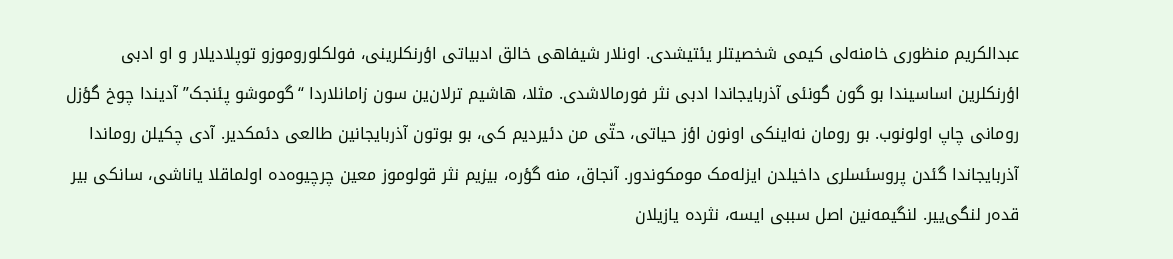عبدالکریم منظوری خامنه‌لی کیمی شخصیتلر یئتیشدی. اونلار شیفاهی خالق ادبیاتی اؤرنکلرینی، فولکلوروموزو توپلادیلار و او ادبی اؤرنکلرین اساسیندا بو گون گونئی آذربایجاندا ادبی نثر فورمالاشدی. مثلا، هاشیم ترلان‌ین سون زامانلاردا “گوموشو پئنجک” آدیندا چوخ گؤزل رومانی چاپ اولونوب. بو رومان نه‌اینکی اونون اؤز حیاتی، حتّی من دئیردیم کی، بو بوتون آذربایجانین طالعی دئمکدیر. آدی چکیلن روماندا آذربایجاندا گئدن پروسئسلری داخیلدن ایزله‌مک مومکوندور. آنجاق، منه گؤره، بیزیم نثر قولوموز معین چرچیوه‌ده اولماقلا یاناشی، سانکی بیر قده‌ر لنگی‌ییر. لنگیمه‌نین اصل سببی ایسه، نثرده یازیلان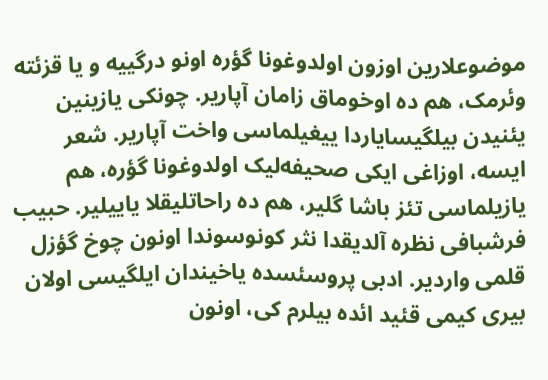موضوعلارین اوزون اولدوغونا گؤره اونو درگییه و یا قزئته وئرمک، هم ده اوخوماق زامان آپاریر. چونکی یازینین یئنیدن بیلگیسایاردا ییغیلماسی واخت آپاریر. شعر ایسه، اوزاغی ایکی صحیفه‌لیک اولدوغونا گؤره، هم یازیلماسی تئز باشا گلیر، هم ده راحاتلیقلا یاییلیر. حبیب فرشبافی نظره آلدیقدا نثر کونوسوندا اونون چوخ گؤزل قلمی واردیر. ادبی پروسئسده یاخیندان ایلگیسی اولان بیری کیمی قئید ائده بیلرم کی، اونون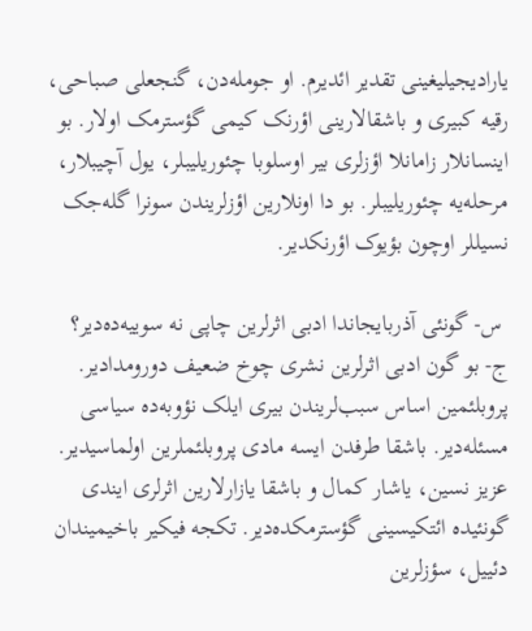یارادیجیلیغینی تقدیر ائدیرم. او جومله‌دن، گنجعلی صباحی، رقیه کبیری و باشقالارینی اؤرنک کیمی گؤسترمک اولار. بو اینسانلار زامانلا اؤزلری بیر اوسلوبا چئوریلیبلر، یول آچیبلار، مرحله‌یه چئوریلیبلر. بو دا اونلارین اؤزلریندن سونرا گله‌جک نسیللر اوچون بؤیوک اؤرنکدیر.

 س- گونئی آذربایجاندا ادبی اثرلرین چاپی نه سوییه‌ده‌دیر؟
ج- بو گون ادبی اثرلرین نشری چوخ ضعیف دورومدادیر. پروبلئمین اساس سبب‌لریندن بیری ایلک نؤوبه‌ده سیاسی مسئله‌دیر. باشقا طرفدن ایسه مادی پروبلئملرین اولماسیدیر. عزیز نسین، یاشار کمال و باشقا یازارلارین اثرلری ایندی گونئیده ائتکیسینی گؤسترمکده‌دیر. تکجه فیکیر باخیمیندان دئییل، سؤزلرین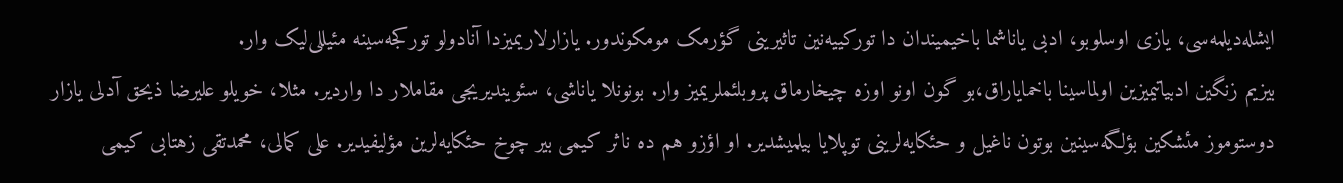ایشله‌دیلمه‌سی، یازی اوسلوبو، ادبی یاناشما باخیمیندان دا تورکییه‌نین تاثیرینی گؤرمک مومکوندور. یازارلاریمیزدا آنادولو تورکجه‌سینه مئیللی‌لیک وار.
بیزیم زنگین ادبیاتیمیزین اولماسینا باخمایاراق،بو گون اونو اوزه چیخارماق پروبلئملریمیز وار. بونونلا یاناشی، سئویندیریجی مقاملار دا واردیر. مثلا، خویلو علیرضا ذیحق آدلی یازار دوستوموز مئشکین بؤلگه‌سینین بوتون ناغیل و حئکایه‌لرینی توپلایا بیلمیشدیر. او اؤزو هم ده ناثر کیمی بیر چوخ حئکایه‌لرین مؤلیفیدیر. علی کمالی، محمدتقی زهتابی کیمی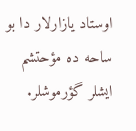اوستاد یازارلار دا بو ساحه ده مؤحتشم ایشلر گؤرموشلر.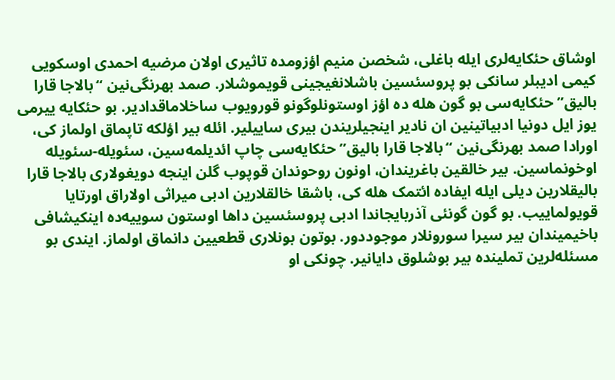اوشاق حئکایه‌لری ایله باغلی، شخصن منیم اؤزومده تاثیری اولان مرضیه احمدی اوسکویی کیمی ادیبلر سانکی بو پروسئسین باشلانغیجینی قویموشلار. صمد بهرنگی‌نین “بالاجا قارا بالیق” حئکایه‌سی بو گون هله ده اؤز اوستونلوگونو قورویوب ساخلاماقدادیر. بو حئکایه ییرمی یوز ایل دونیا ادبیاتینین ان نادیر اینجیلریندن بیری ساییلیر. ائله بیر اؤلکه تاپماق اولماز کی، اورادا صمد بهرنگی‌نین “بالاجا قارا بالیق” حئکایه‌سی چاپ ائدیلمه‌سین، سئویله-سئویله اوخونماسین. بیر خالقین باغریندان، اونون روحوندان قوپوب گلن اینجه دویغولاری بالاجا قارا بالیقلارین دیلی ایله ایفاده ائتمک هله کی، باشقا خالقلارین ادبی میراثی اولاراق اورتایا قویولماییب. بو گون گونئی آذربایجاندا ادبی پروسئسین داها اوستون سوییه‌ده اینکیشافی باخیمیندان بیر سیرا سورونلار موجوددور. بوتون بونلاری قطعیین دانماق اولماز. ایندی بو مسئله‌لرین تملینده بیر بوشلوق دایانیر. چونکی او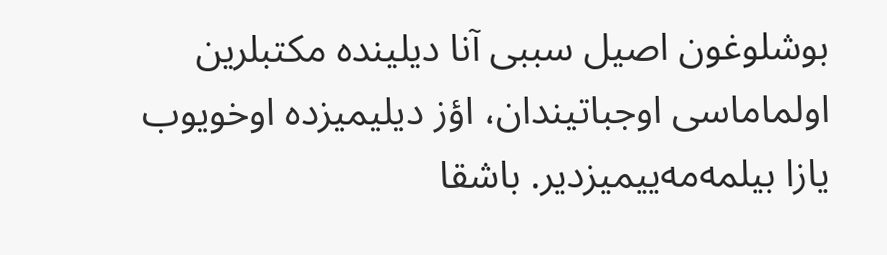بوشلوغون اصیل سببی آنا دیلینده مکتبلرین اولماماسی اوجباتیندان، اؤز دیلیمیزده اوخویوب یازا بیلمه‌مه‌ییمیزدیر. باشقا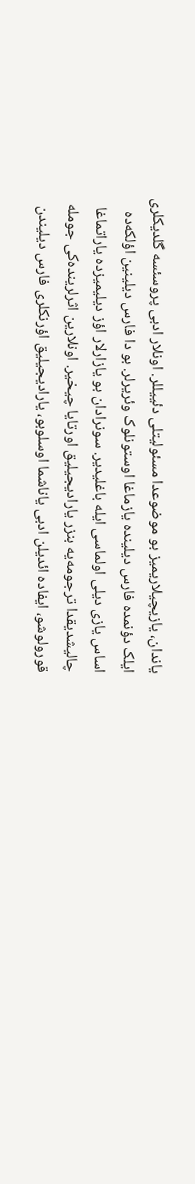یاندان، یازیچیلاریمیز بو موضوعدا مسئولیتلی دئییللر. اونلار ادبی پروسئسه گلدیکلری ایلک دؤنمده فارس دیلینده یازماغا اوستونلوک وئریرلر. بو دا فارس دیلینین اؤلکه‌ده اساس یازی دیلی اولماسی ایله باغلیدیر. سونرادان بو یازارلار اؤز دیلیمیزده یاراتماغا چالیشدیقدا ترجومه‌یه بنزر یارادیجیلیق اورتایا چیخیر. اونلارین اثرلرینده‌کی جومله قورولوشو، ایفاده ائدیلن ادبی یاناشما اوسلوبو، یارادیجیلیق اؤرنکلری فارس دیلیندن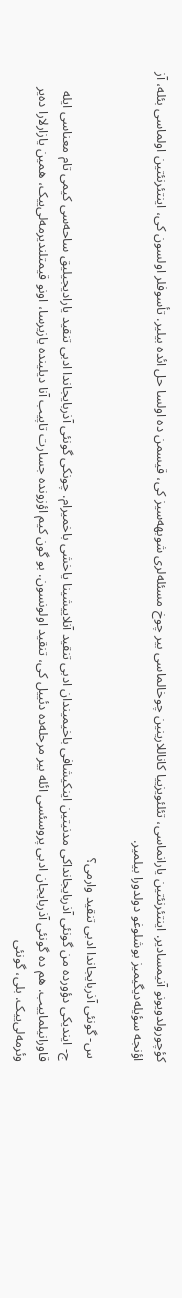کؤچورولدویونو آنیمسادیر. اینتئرنئتین یارانماسی، تئلئویزییا کاناللارینین چوخالماسی بیر چوخ مسئله‌لری شوبهه‌سیز کی، قیسمن ده اولسا حل ائده بیلیر. تأسوفلر اولسون کی، اینتئرنئتین اولماسی بئله، آز اؤنجه سؤیله‌دیگیمیز بوشلوغو دولدورا بیلمیر.

 س- گونئی آذربایجاندا ادبی تنقید وارمی؟
ج- ایندیکی دؤورده من گونئی آذربایجانداکی مدنیتین اینکیشافی باخیمیندان ادبی تنقید آنلاییشینا یاخشی باخمیرام. چونکی گونئی آذربایجاندا ادبی تنقید یارادیجیلیق ساحه‌سی کیمی تام معناسی ایله قاورانیلماییب. هم ده گونئی آذربایجان ادبی پروسئسی ائله بیر مرحله‌ده دئییل کی، تنقید اولونسون. بو گون کیم اؤزونده جسارت تاپیب آنا دیلینده یازیرسا، اونو قیمتلندیرمه‌لی‌ییک، همین یازارلارا ده‌یر وئرمه‌لی‌ییک. بلی، گونئی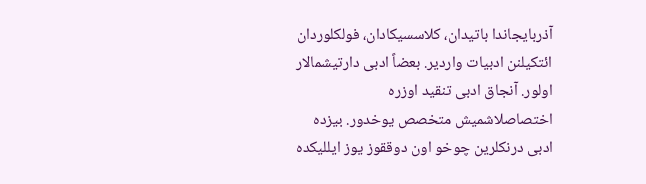آذربایجاندا باتیدان، کلاسسیکادان، فولکلوردان ائتکیلنن ادبیات واردیر. بعضاً ادبی دارتیشمالار اولور. آنجاق ادبی تنقید اوزره اختصاصلاشمیش متخصص یوخدور. بیزده ادبی درنکلرین چوخو اون دوققوز یوز ایللیکده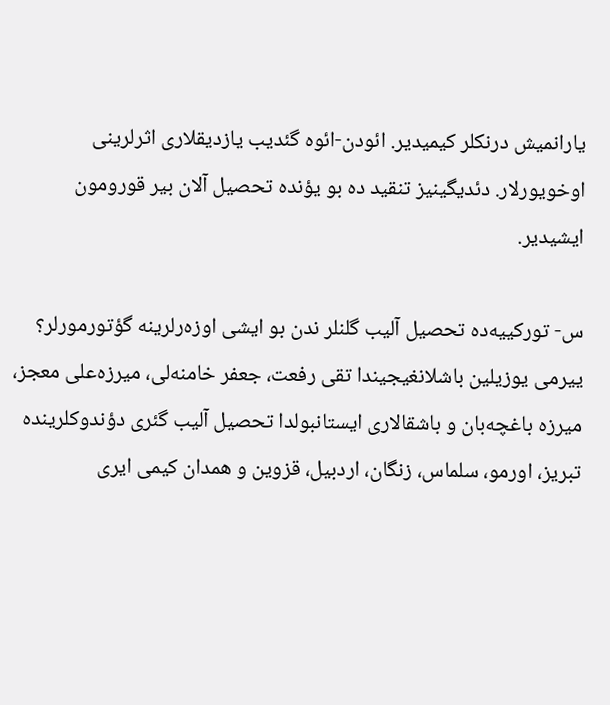یارانمیش درنکلر کیمیدیر. ائودن-ائوه گئدیب یازدیقلاری اثرلرینی اوخویورلار. دئدیگینیز تنقید ده بو یؤنده تحصیل آلان بیر قورومون ایشیدیر.

س- تورکییه‌ده تحصیل آلیب گلنلر ندن بو ایشی اوزه‌رلرینه گؤتورمورلر؟ ییرمی یوزیلین باشلانغیجیندا تقی رفعت، جعفر خامنه‌لی، میرزه‌علی معجز، میرزه باغچه‌بان و باشقالاری ایستانبولدا تحصیل آلیب گئری دؤندوکلرینده تبریز، اورمو، سلماس، زنگان، اردبیل، قزوین و همدان کیمی ایری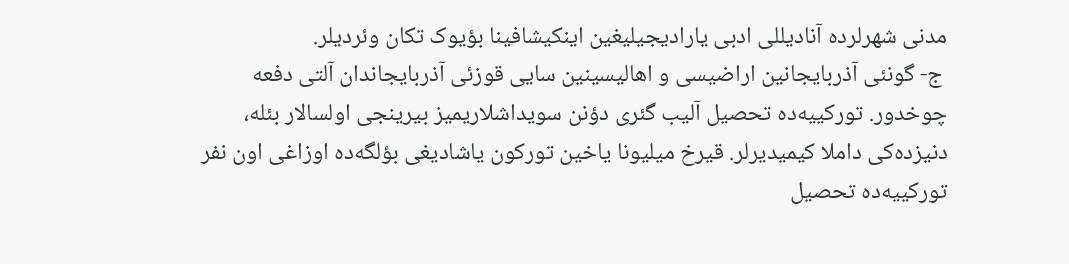مدنی شهرلرده آنادیللی ادبی یارادیجیلیغین اینکیشافینا بؤیوک تکان وئردیلر.
 ج- گونئی آذربایجانین اراضیسی و اهالیسینین سایی قوزئی آذربایجاندان آلتی دفعه چوخدور. تورکییه‌ده تحصیل آلیب گئری دؤنن سویداشلاریمیز بیرینجی اولسالار بئله، دنیزده‌کی داملا کیمیدیرلر. قیرخ میلیونا یاخین تورکون یاشادیغی بؤلگه‌ده اوزاغی اون نفر تورکییه‌ده تحصیل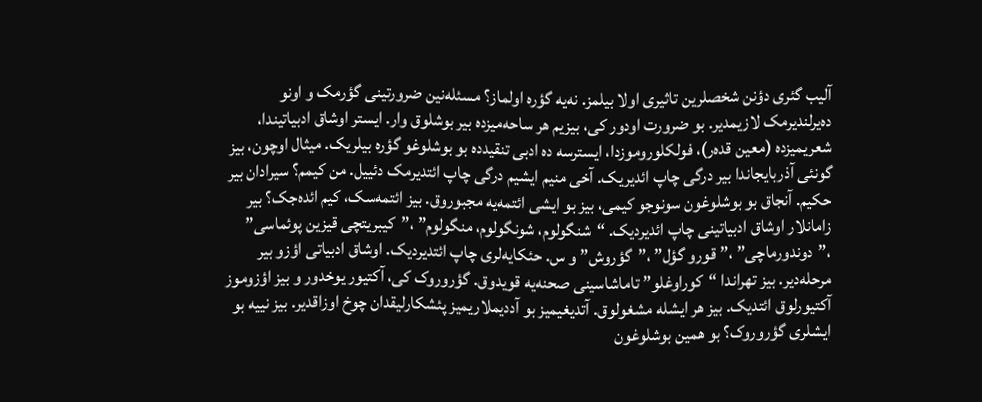آلیب گئری دؤنن شخصلرین تاثیری اولا بیلمز. نه‌یه گؤره اولماز؟ مسئله‌نین ضرورتینی گؤرمک و اونو ده‌یرلندیرمک لازیمدیر. بو ضرورت اودور کی، بیزیم هر ساحه‌میزده بیر بوشلوق وار. ایستر اوشاق ادبیاتیندا، شعریمیزده (معین قده‌ر)، فولکلوروموزدا، ایسترسه ده ادبی تنقیدده بو بوشلوغو گؤره بیلریک. میثال اوچون، بیز گونئی آذربایجاندا بیر درگی چاپ ائدیریک. آخی منیم ایشیم درگی چاپ ائتدیرمک دئییل. من کیمم؟ سیرادان بیر حکیم. آنجاق بو بوشلوغون سونوجو کیمی، بیز بو ایشی ائتمه‌یه مجبوروق. بیز ائتمه‌سک، کیم ائده‌جک؟ بیر زامانلار اوشاق ادبیاتینی چاپ ائدیردیک. “شنگولوم، شونگولوم، منگولوم” ،”کیبریتچی قیزین پوئماسی” ،”دوندورماچی” ،”قورو گؤل” ،”گؤروش” و س. حئکایه‌لری چاپ ائتدیردیک. اوشاق ادبیاتی اؤزو بیر مرحله‌دیر. بیز تهراندا “کوراوغلو” تاماشاسینی صحنه‌یه قویدوق. گؤروروک کی، آکتیور یوخدور و بیز اؤزوموز آکتیورلوق ائتدیک. بیز هر ایشله مشغولوق. آتدیغیمیز بو آددیملاریمیز پئشکارلیقدان چوخ اوزاقدیر. بیز نییه بو ایشلری گؤروروک؟ بو همین بوشلوغون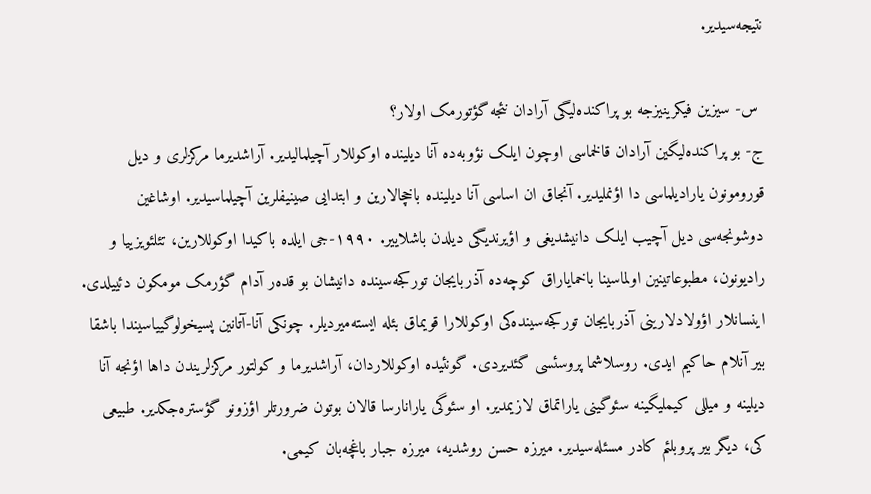نتیجه‌سیدیر.

 س- سیزین فیکرینیزجه بو پراکنده‌لیگی آرادان نئجه گؤتورمک اولار؟
ج- بو پراکنده‌لیگین آرادان قالخماسی اوچون ایلک نؤوبه‌ده آنا دیلینده اوکوللار آچیلمالیدیر. آراشدیرما مرکزلری و دیل قورومونون یارادیلماسی دا اؤنملیدیر. آنجاق ان اساسی آنا دیلینده باخچالارین و ابتدایی صینیفلرین آچیلماسیدیر. اوشاغین دوشونجه‌سی دیل آچیب ایلک دانیشدیغی و اؤیرندیگی دیلدن باشلاییر. ۱۹۹۰-جی ایلده باکیدا اوکوللارین، تئلئویزییا و رادیونون، مطبوعاتینین اولماسینا باخمایاراق کوچه‌ده آذربایجان تورکجه‌سینده دانیشان بو قده‌ر آدام گؤرمک مومکون دئییلدی. اینسانلار اؤولادلارینی آذربایجان تورکجه‌سینده‌کی اوکوللارا قویماق بئله ایسته‌میردیلر. چونکی آنا-آتانین پسیخولوگییاسیندا باشقا بیر آنلام حاکیم ایدی. روسلاشما پروسئسی گئدیردی. گونئیده اوکوللاردان، آراشدیرما و کولتور مرکزلریندن داها اؤنجه آنا دیلینه و میللی کیملیگینه سئوگینی یاراتماق لازیمدیر. او سئوگی یارانارسا قالان بوتون ضرورتلر اؤزونو گؤستره‌جکدیر. طبیعی کی، دیگر بیر پروبلئم کادر مسئله‌سیدیر. میرزه حسن روشدیه، میرزه جبار باغچه‌بان کیمی.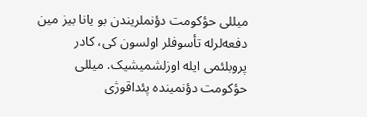میللی حؤکومت دؤنملریندن بو یانا بیز مین دفعه‌لرله تأسوفلر اولسون کی، کادر پروبلئمی ایله اوزلشمیشیک. میللی حؤکومت دؤنمینده پئداقوژی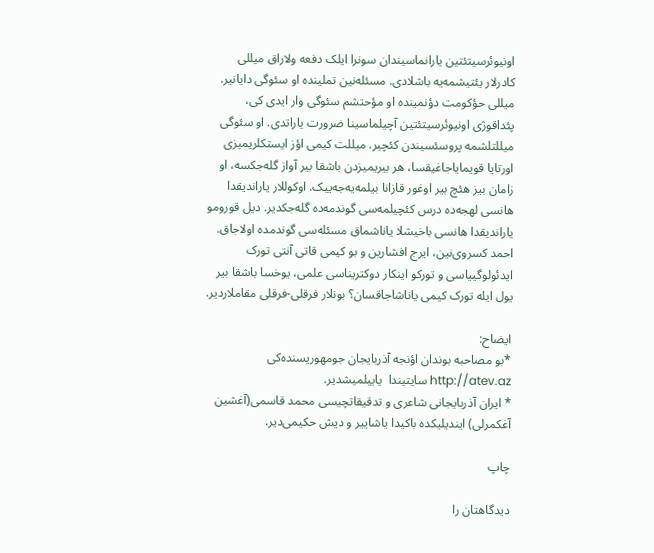اونیوئرسیتئتین یارانماسیندان سونرا ایلک دفعه ولاراق میللی کادرلار یئتیشمه‌یه باشلادی. مسئله‌نین تملینده او سئوگی دایانیر. میللی حؤکومت دؤنمینده او مؤحتشم سئوگی وار ایدی کی، پئداقوژی اونیوئرسیتئتین آچیلماسینا ضرورت یاراتدی. او سئوگی میللتلشمه پروسئسیندن کئچیر. میللت کیمی اؤز ایستکلریمیزی اورتایا قویمایاجاغیقسا، هر بیریمیزدن باشقا بیر آواز گله‌جکسه، او زامان بیز هئچ بیر اوغور قازانا بیلمه‌یه‌جه‌ییک. اوکوللار یاراندیقدا هانسی لهجه‌ده درس کئچیلمه‌سی گوندمه‌ده گله‌جکدیر. دیل قورومو یاراندیقدا هانسی باخیشلا یاناشماق مسئله‌سی گوندمده اولاجاق. احمد کسروی‌نین، ایرج افشارین و بو کیمی قاتی آنتی تورک ایدئولوگییاسی و تورکو اینکار دوکتریناسی علمی، یوخسا باشقا بیر یول ایله تورک کیمی یاناشاجاقسان؟ بونلار فرقلی-فرقلی مقاملاردیر.

ایضاح:
*بو مصاحبه بوندان اؤنجه آذربایجان جومهوریسنده‌کی http://atev.az سایتیندا  یاییلمیشدیر.
* ایران آذربایجانی شاعری و تدقیقاتچیسی‌ محمد قاسمی(آغشین آغکمرلی) ایندیلیکده باکیدا یاشاییر و دیش حکیمی‌دیر.

چاپ

دیدگاهتان را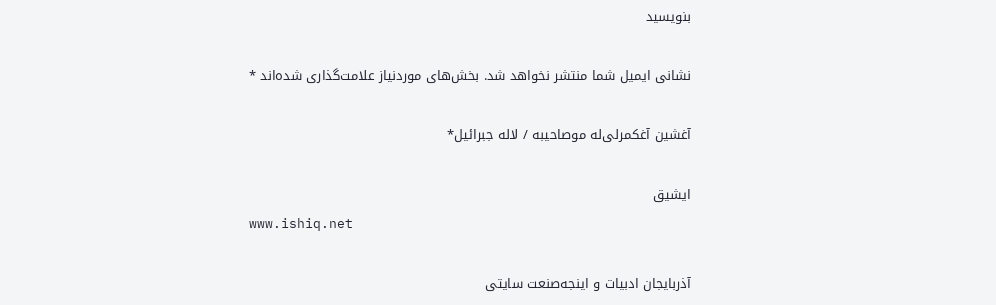بنویسید

نشانی ایمیل شما منتشر نخواهد شد. بخش‌های موردنیاز علامت‌گذاری شده‌اند *

آغشین آغکمرلی‌له موصاحیبه / لاله جبرائیل*

ایشیق
www.ishiq.net

آذربایجان ادبیات و اینجه‌صنعت سایتی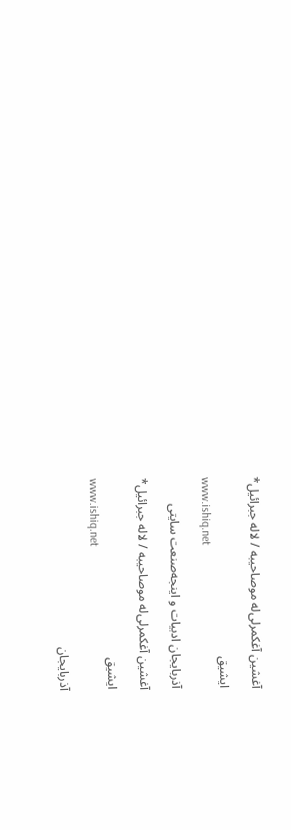آغشین آغکمرلی‌له موصاحیبه / لاله جبرائیل*

ایشیق
www.ishiq.net

آذربایجان ادبیات و اینجه‌صنعت سایتی

آغشین آغکمرلی‌له موصاحیبه / لاله جبرائیل*

ایشیق
www.ishiq.net

آذربایجان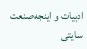ادبیات و اینجه‌صنعت سایتی